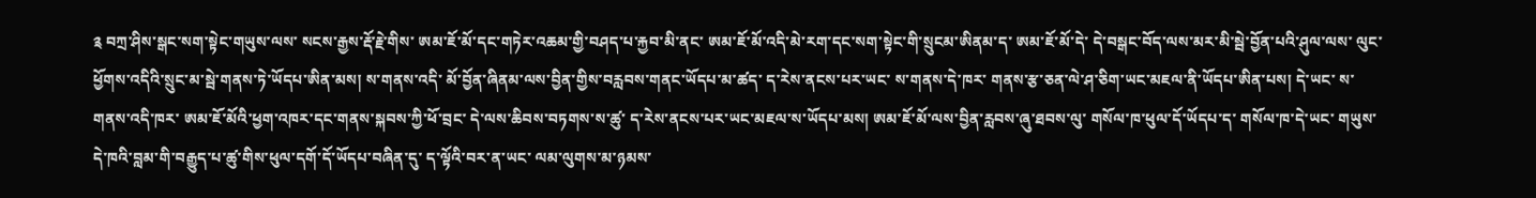༉ བཀྲ་ཤིས་སྒང་སག་སྟེང་གཡུས་ལས་ སངས་རྒྱས་རྡོ་རྗེ་གིས་ ཨམ་ཇོ་མོ་དང་གཏེར་འཆམ་གྱི་བཤད་པ་རྐྱབ་མི་ནང་ ཨམ་ཇོ་མོ་འདི་མེ་རག་དང་སག་སྟེང་གི་སྲུངམ་ཨིནམ་ད་ ཨམ་ཇོ་མོ་དེ་ དེ་བསྒང་བོད་ལས་མར་མི་སྦེ་བྱོན་པའི་ཤུལ་ལས་ ལུང་ཕྱོགས་འདིའི་སྲུང་མ་སྦེ་གནས་ཏེ་ཡོདཔ་ཨིན་མས། ས་གནས་འདི་ མོ་བྱོན་ཞིནམ་ལས་བྱིན་གྱིས་བརླབས་གནང་ཡོདཔ་མ་ཚད་ ད་རེས་ནངས་པར་ཡང་ ས་གནས་དེ་ཁར་ གནས་རྩ་ཅན་ལེ་ཤ་ཅིག་ཡང་མཇལ་ནི་ཡོདཔ་ཨིན་པས། དེ་ཡང་ ས་གནས་འདི་ཁར་ ཨམ་ཇོ་མོའི་ཕྱག་འཁར་དང་གནས་སྐབས་ཀྱི་ཕོ་བྲང་ དེ་ལས་ཆིབས་བཏགས་ས་ཚུ་ ད་རེས་ནངས་པར་ཡང་མཇལ་ས་ཡོདཔ་མས། ཨམ་ཇོ་མོ་ལས་བྱིན་རླབས་ཞུ་ཐབས་ལུ་ གསོལ་ཁ་ཕུལ་དོ་ཡོདཔ་ད་ གསོལ་ཁ་དེ་ཡང་ གཡུས་དེ་ཁའི་བླམ་གི་བརྒྱུད་པ་ཚུ་གིས་ཕུལ་དགོ་དོ་ཡོདཔ་བཞིན་དུ་ ད་ལྟོའི་བར་ན་ཡང་ ལམ་ལུགས་མ་ཉམས་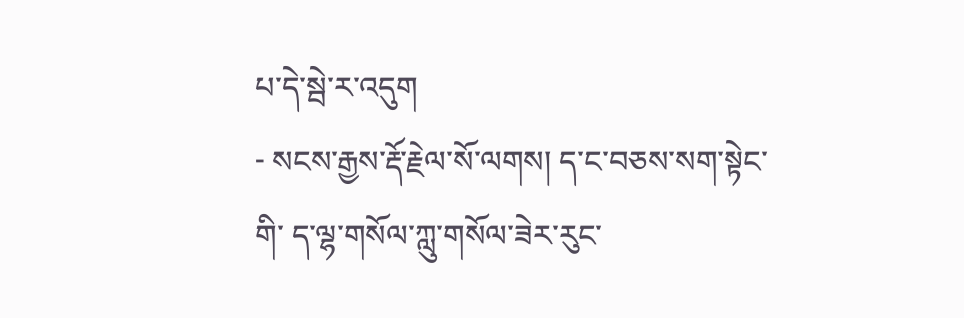པ་དེ་སྦེ་ར་འདུག
- སངས་རྒྱས་རྡོ་རྗེལ་སོ་ལགས། ད་ང་བཅས་སག་སྟེང་གི་ ད་ལྷ་གསོལ་ཀླུ་གསོལ་ཟེར་རུང་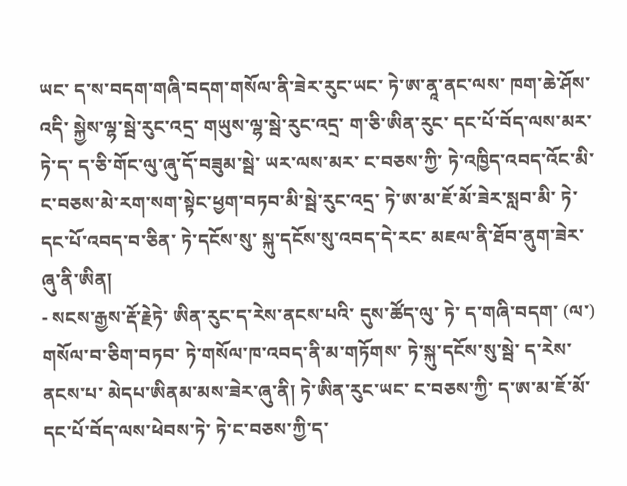ཡང་ ད་ས་བདག་གཞི་བདག་གསོལ་ནི་ཟེར་རུང་ཡང་ ཏེ་ཨ་ནཱ་ནང་ལས་ ཁག་ཆེ་ཤོས་འདི་ སྐྱེས་ལྷ་སྦེ་རུང་འདྲ་ གཡུས་ལྷ་སྦེ་རུང་འདྲ་ ག་ཅི་ཨིན་རུང་ དང་པོ་བོད་ལས་མར་ ཏེ་ད་ ད་ཅི་གོང་ལུ་ཞུ་དོ་བཟུམ་སྦེ་ ཡར་ལས་མར་ ང་བཅས་ཀྱི་ ཏེ་འཁྱིད་འབད་འོང་མི་ ང་བཅས་མེ་རག་སག་སྟེང་ཕྱག་བཏབ་མི་སྦེ་རུང་འདྲ་ ཏེ་ཨ་མ་ཇོ་མོ་ཟེར་སླབ་མི་ ཏེ་དང་པོ་འབད་བ་ཅིན་ ཏེ་དངོས་སུ་ སྐུ་དངོས་སུ་འབད་དེ་རང་ མཇལ་ནི་ཐོབ་ནུག་ཟེར་ ཞུ་ནི་ཨིན།
- སངས་རྒྱས་རྡོ་རྗེཏེ་ ཨིན་རུང་ད་རེས་ནངས་པའི་ དུས་ཚོད་ལུ་ ཏེ་ ད་གཞི་བདག་ (ལ་) གསོལ་བ་ཅིག་བཏབ་ ཏེ་གསོལ་ཁ་འབད་ནི་མ་གཏོགས་ ཏེ་སྐུ་དངོས་སུ་སྦེ་ ད་རེས་ནངས་པ་ མེདཔ་ཨིནམ་མས་ཟེར་ཞུ་ནི། ཏེ་ཨིན་རུང་ཡང་ ང་བཅས་ཀྱི་ ད་ཨ་མ་ཇོ་མོ་ དང་པོ་བོད་ལས་ཕེབས་ཏེ་ ཏེ་ང་བཅས་ཀྱི་ད་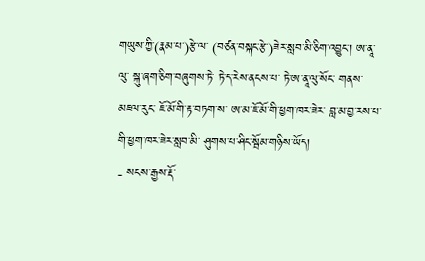གཡུས་ཀྱི་(རྣམ་པ་)རྩེ་ལ་ (བཙན་བསྐང་རྩེ་)ཟེར་སླབ་མི་ཅིག་འབྱུང་། ཨ་ནཱ་ལུ་ སྐུ་ཞག་ཅིག་བཞུགས་ཏེ་ ཏེ་ད་རེས་ནངས་པ་ ཏེ་ཨ་ནཱ་ལུ་སོང་ གནས་མཇལ་རུང་ ཇོ་མོ་གི་རྟ་བཏག་ས་ ཨ་མ་ཇོ་མོ་གི་ཕྱག་ཁར་ཟེར་ བླ་མ་བྱ་རས་པ་གི་ཕྱག་ཁར་ཟེར་སླབ་མི་ ཤུགས་པ་ཤིང་སྦོམ་གཉིས་ཡོད།
- སངས་རྒྱས་རྡོ་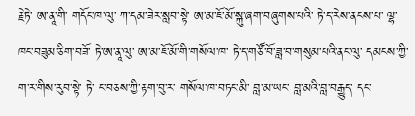རྗེཏེ་ ཨ་ནཱ་གི་ གདོང་ཁ་ལུ་ ཀ་དམ་ཟེར་སླབ་སྟེ་ ཨ་མ་ཇོ་མོ་སྐུ་ཞག་བཞུགས་པའི་ ཏེ་ད་རེས་ནངས་པ་ ལྷ་ཁང་བཟུམ་ཅིག་བཟོ་ ཏེ་ཨ་ནཱ་ལུ་ ཨ་མ་ཇོ་མོ་གི་གསོལ་ཁ་ ཏེ་ད་གཙོ་བོ་ཟླ་བ་གསུམ་པའི་ནང་ལུ་ དམངས་ཀྱི་ ག་ར་གིས་རུབ་སྟེ་ ཏེ་ ང་བཅས་ཀྱི་རྟག་བུ་ར་ གསོལ་ཁ་བཏང་མི་ བླ་མ་ཡང་ བླ་མའི་བླ་བརྒྱུད་ དང་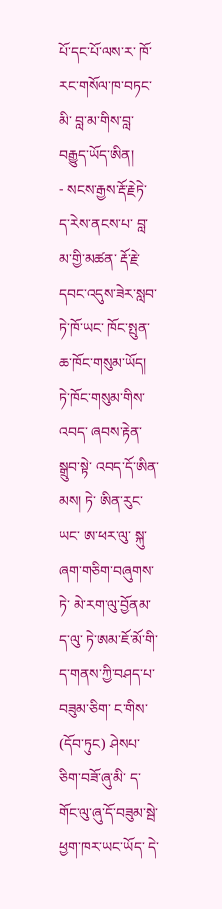པོ་དང་པོ་ལས་ར་ ཁོ་རང་གསོལ་ཁ་བཏང་མི་ བླ་མ་གིས་བླ་བརྒྱུད་ཡོད་ཨིན།
- སངས་རྒྱས་རྡོ་རྗེཏེ་ད་རེས་ནངས་པ་ བླ་མ་གྱི་མཚན་ རྡོ་རྗེ་དབང་འདུས་ཟེར་སླབ་ ཏེ་ཁོ་ཡང་ ཁོང་སྤུན་ཆ་ཁོང་གསུམ་ཡོད། ཏེ་ཁོང་གསུམ་གིས་འབད་ ཞབས་རྟེན་སྒྲུབ་སྟེ་ འབད་དོ་ཨིན་མས། ཏེ་ ཨིན་རུང་ཡང་ ཨ་ཕར་ལུ་ སྐུ་ཞག་གཅིག་བཞུགས་ཏེ་ མེ་རག་ལུ་བྱོནམ་ད་ལུ་ ཏེ་ཨམ་ཇོ་མོ་གི་ ད་གནས་ཀྱི་བཤད་པ་བཟུམ་ཅིག་ ང་གིས་ (དོབ་ཏུང) ཤེསཔ་ཅིག་བཟོ་ཞུ་མི་ ད་གོང་ལུ་ཞུ་དོ་བཟུམ་སྦེ་ ཕྱག་ཁར་ཡང་ཡོད་ དེ་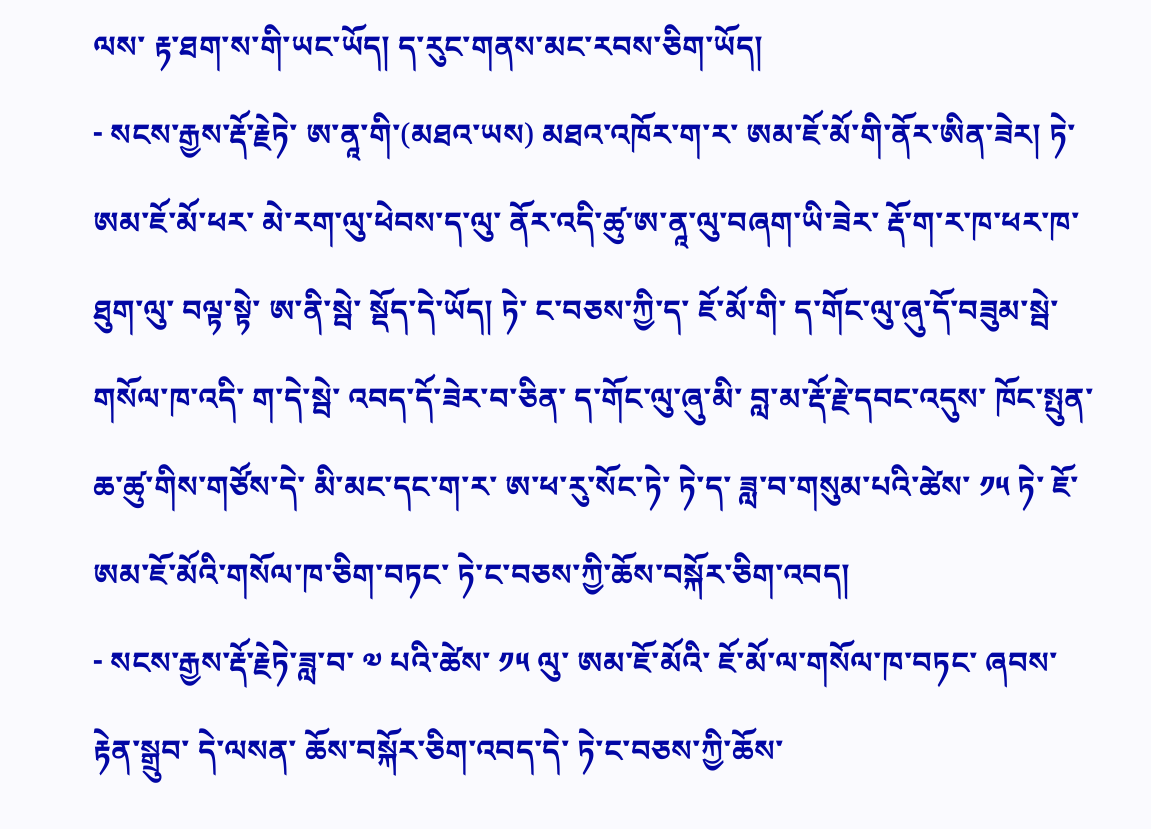ལས་ རྟ་ཐག་ས་གི་ཡང་ཡོད། ད་རུང་གནས་མང་རབས་ཅིག་ཡོད།
- སངས་རྒྱས་རྡོ་རྗེཏེ་ ཨ་ནཱ་གི་(མཐའ་ཡས) མཐའ་འཁོར་ག་ར་ ཨམ་ཇོ་མོ་གི་ནོར་ཨིན་ཟེར། ཏེ་ ཨམ་ཇོ་མོ་ཕར་ མེ་རག་ལུ་ཕེབས་ད་ལུ་ ནོར་འདི་ཚུ་ཨ་ནཱ་ལུ་བཞག་ཡི་ཟེར་ རྡོ་ག་ར་ཁ་ཕར་ཁ་ཐུག་ལུ་ བལྟ་སྟེ་ ཨ་ནི་སྦེ་ སྡོད་དེ་ཡོད། ཏེ་ ང་བཅས་ཀྱི་ད་ ཇོ་མོ་གི་ ད་གོང་ལུ་ཞུ་དོ་བཟུམ་སྦེ་ གསོལ་ཁ་འདི་ ག་དེ་སྦེ་ འབད་དོ་ཟེར་བ་ཅིན་ ད་གོང་ལུ་ཞུ་མི་ བླ་མ་རྡོ་རྗེ་དབང་འདུས་ ཁོང་སྤུན་ཆ་ཚུ་གིས་གཙོས་དེ་ མི་མང་དང་ག་ར་ ཨ་ཕ་རུ་སོང་ཏེ་ ཏེ་ད་ ཟླ་བ་གསུམ་པའི་ཚེས་ ༡༥ ཏེ་ ཇོ་ ཨམ་ཇོ་མོའི་གསོལ་ཁ་ཅིག་བཏང་ ཏེ་ང་བཅས་ཀྱི་ཆོས་བསྐོར་ཅིག་འབད།
- སངས་རྒྱས་རྡོ་རྗེཏེ་ཟླ་བ་ ༧ པའི་ཚེས་ ༡༥ ལུ་ ཨམ་ཇོ་མོའི་ ཇོ་མོ་ལ་གསོལ་ཁ་བཏང་ ཞབས་རྟེན་སྒྲུབ་ དེ་ལསན་ ཆོས་བསྐོར་ཅིག་འབད་དེ་ ཏེ་ང་བཅས་ཀྱི་ཆོས་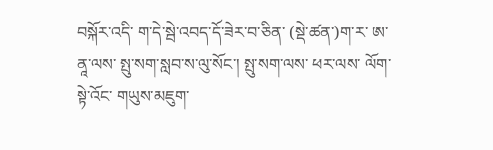བསྐོར་འདི་ ག་དེ་སྦེ་འབད་དོ་ཟེར་བ་ཅིན་ (སྡེ་ཚན་)ག་ར་ ཨ་ནཱ་ལས་ སྤུ་སག་སླབ་ས་ལུ་སོང་། སྤུ་སག་ལས་ ཕར་ལས་ ལོག་སྟེ་འོང་ གཡུས་མཇུག་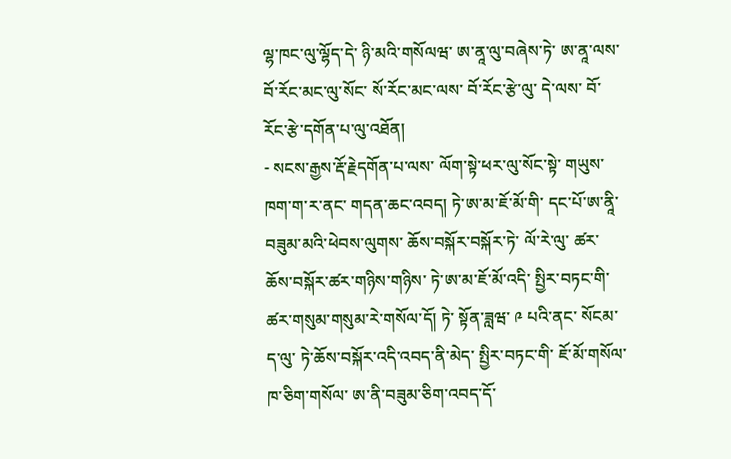ལྷ་ཁང་ལུ་ལྷོད་དེ་ ཉི་མའི་གསོལཝ་ ཨ་ནཱ་ལུ་བཞེས་ཏེ་ ཨ་ནཱ་ལས་ བོ་རོང་མང་ལུ་སོང་ སོ་རོང་མང་ལས་ བོ་རོང་རྩེ་ལུ་ དེ་ལས་ བོ་རོང་རྩེ་དགོན་པ་ལུ་འཐོན།
- སངས་རྒྱས་རྡོ་རྗེདགོན་པ་ལས་ ལོག་སྟེ་ཕར་ལུ་སོང་སྟེ་ གཡུས་ཁག་ག་ར་ནང་ གདན་ཆང་འབད། ཏེ་ཨ་མ་ཇོ་མོ་གི་ དང་པོ་ཨ་ནཱི་བཟུམ་མའི་ཕེབས་ལུགས་ ཆོས་བསྐོར་བསྐོར་ཏེ་ ལོ་རེ་ལུ་ ཚར་ ཆོས་བསྐོར་ཚར་གཉིས་གཉིས་ ཏེ་ཨ་མ་ཇོ་མོ་འདི་ སྤྱིར་བཏང་གི་ ཚར་གསུམ་གསུམ་རེ་གསོལ་དོ། ཏེ་ སྟོན་ཟླཝ་ ༩ པའི་ནང་ སོངམ་ད་ལུ་ ཏེ་ཆོས་བསྐོར་འདི་འབད་ནི་མེད་ སྤྱིར་བཏང་གི་ ཇོ་མོ་གསོལ་ཁ་ཅིག་གསོལ་ ཨ་ནི་བཟུམ་ཅིག་འབད་དོ་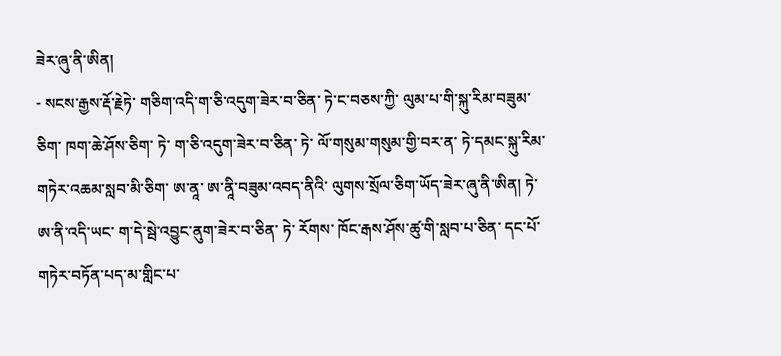ཟེར་ཞུ་ནི་ཨིན།
- སངས་རྒྱས་རྡོ་རྗེཏེ་ གཅིག་འདི་ག་ཅི་འདུག་ཟེར་བ་ཅིན་ ཏེ་ང་བཅས་ཀྱི་ ལུམ་པ་གི་སྐུ་རིམ་བཟུམ་ཅིག་ ཁག་ཆེ་ཤོས་ཅིག་ ཏེ་ ག་ཅི་འདུག་ཟེར་བ་ཅིན་ ཏེ་ ལོ་གསུམ་གསུམ་གྱི་བར་ན་ ཏེ་དམང་སྐུ་རིམ་ གཏེར་འཆམ་སླབ་མི་ཅིག་ ཨ་ནཱ་ ཨ་ནཱི་བཟུམ་འབད་ནིའི་ ལུགས་སྲོལ་ཅིག་ཡོད་ཟེར་ཞུ་ནི་ཨིན། ཏེ་ ཨ་ནི་འདི་ཡང་ ག་དེ་སྦེ་འབྱུང་ནུག་ཟེར་བ་ཅིན་ ཏེ་ རོགས་ ཁོང་རྒས་ཤོས་ཚུ་གི་སླབ་པ་ཅིན་ དང་པོ་ གཏེར་བཏོན་པད་མ་གླིང་པ་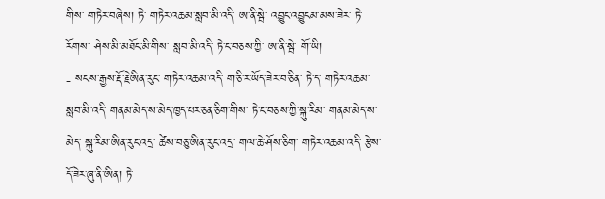གིས་ གཏེར་བཞེས། ཏེ་ གཏེར་འཆམ་སླབ་མི་འདི་ ཨ་ནི་སྦེ་ འབྱུང་འབྱུངམ་མས་ཟེར་ ཏེ་རོགས་ ཤེས་མི་མཐོང་མི་གིས་ སླབ་མི་འདི་ ཏེ་ང་བཅས་ཀྱི་ ཨ་ནི་སྦེ་ གོ་ཡི།
- སངས་རྒྱས་རྡོ་རྗེཨིན་རུང་ གཏེར་འཆམ་འདི་ ག་ཅི་ར་ཡོད་ཟེར་བ་ཅིན་ ཏེ་ད་ གཏེར་འཆམ་སླབ་མི་འདི་ གནམ་མེད་ས་མེད་ཁྱད་པར་ཅན་ཅིག་གིས་ ཏེ་ང་བཅས་ཀྱི་སྐུ་རིམ་ གནམ་མེད་ས་མེད་ སྐུ་རིམ་ཨིན་རུང་འདྲ་ ཚེས་བཅུ་ཨིན་རུང་འདྲ་ གལ་ཆེ་ཤོས་ཅིག་ གཏེར་འཆམ་འདི་ རྩེས་དོ་ཟེར་ཞུ་ནི་ཨིན། ཏེ་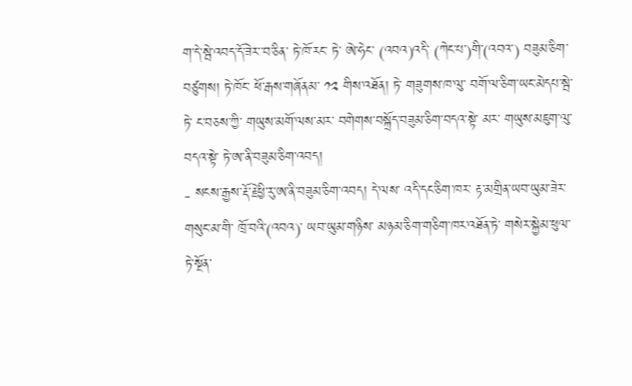ག་དེ་སྦེ་འབད་དོ་ཟེར་་བ་ཅིན་ ཏེ་ཁོ་རང་ ཏེ་ ཨེ་ཧེང་ (འབའ)འདི་ (ཀེང་པ་)གི་(འབའ་) བཟུམ་ཅིག་བཙུགས། ཏེ་ཁོང་ ཕོ་རྒས་གཞོནམ་ ༡༢ གིས་འཐོན། ཏེ་ གཟུགས་ཁ་ལུ་ བགོ་ལ་ཅིག་ཡང་མེདཔ་སྦེ་ ཏེ་ ང་བཅས་ཀྱི་ གཡུས་མགོ་ལས་མར་ བགེགས་བསྐྲོད་བཟུམ་ཅིག་བདའ་སྟེ་ མར་ གཡུས་མཇུག་ལུ་བདའ་སྟེ་ ཏེ་ཨ་ནི་བཟུམ་ཅིག་འབད།
- སངས་རྒྱས་རྡོ་རྗེཕྱི་རུ་ཨ་ནི་བཟུམ་ཅིག་འབད། དེ་ལས་ འདི་དང་ཅིག་ཁར་ རྟ་མགྲིན་ཡབ་ཡུམ་ཟེར་ གསུང་མ་གི་ ཁྲོ་བའི་(འབའ)་ ཡབ་ཡུམ་གཉིས་ མཉམ་ཅིག་གཅིག་ཁར་འཐོན་ཏེ་ གསེར་སྐྱེམ་ཕུལ་ ཏེ་སྔོན་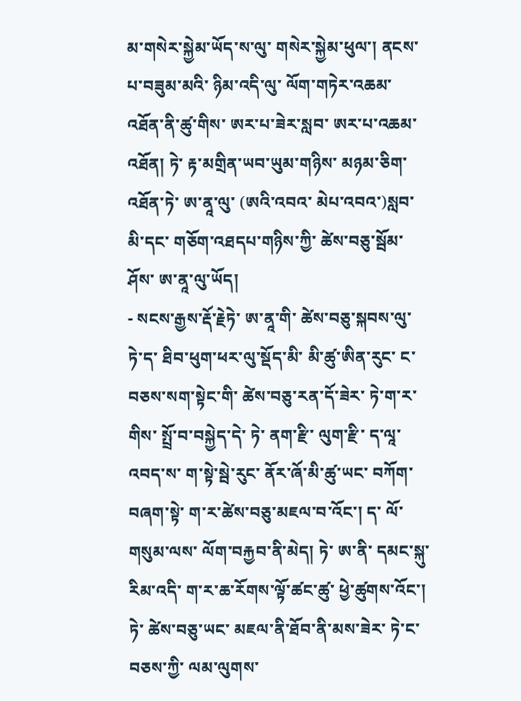མ་གསེར་སྐྱེམ་ཡོད་ས་ལུ་ གསེར་སྐྱེམ་ཕུལ་། ནངས་པ་བཟུམ་མའི་ ཉིམ་འདི་ལུ་ ལོག་གཏེར་འཆམ་འཐོན་ནི་ཚུ་གིས་ ཨར་པ་ཟེར་སླབ་ ཨར་པ་འཆམ་འཐོན། ཏེ་ རྟ་མགྲིན་ཡབ་ཡུམ་གཉིས་ མཉམ་ཅིག་འཐོན་ཏེ་ ཨ་ནཱ་ལུ་ (ཨའི་འབའ་ མེཔ་འབའ་)སླབ་མི་དང་ གཅོག་འཐདཔ་གཉིས་ཀྱི་ ཚེས་བཅུ་སྦོམ་ཤོས་ ཨ་ནཱ་ལུ་ཡོད།
- སངས་རྒྱས་རྡོ་རྗེཏེ་ ཨ་ནཱ་གི་ ཚེས་བཅུ་སྐབས་ལུ་ ཏེ་ད་ ཐིབ་ཕུག་ཕར་ལུ་སྡོད་མི་ མི་ཚུ་ཨིན་རུང་ ང་བཅས་སག་སྟེང་གི་ ཚེས་བཅུ་རན་དོ་ཟེར་ ཏེ་ག་ར་གིས་ སྤྲོ་བ་བསྐྱེད་དེ་ ཏེ་ ནག་རྫི་ ལུག་རྫི་ ད་ལཱ་འབད་ས་ ག་སྟེ་སྦེ་རུང་ ནོར་ཞོ་མི་ཚུ་ཡང་ བཀོག་བཞག་སྟེ་ ག་ར་ཚེས་བཅུ་མཇལ་བ་འོང་། ད་ ལོ་གསུམ་ལས་ ལོག་བརྐྱབ་ནི་མེད། ཏེ་ ཨ་ནི་ དམང་སྐུ་རིམ་འདི་ ག་ར་ཆ་རོགས་ལྟོ་ཚང་ཚུ་ ཕྱེ་ཚུགས་འོང་། ཏེ་ ཚེས་བཅུ་ཡང་ མཇལ་ནི་ཐོབ་ནི་མས་ཟེར་ ཏེ་ང་བཅས་ཀྱི་ ལམ་ལུགས་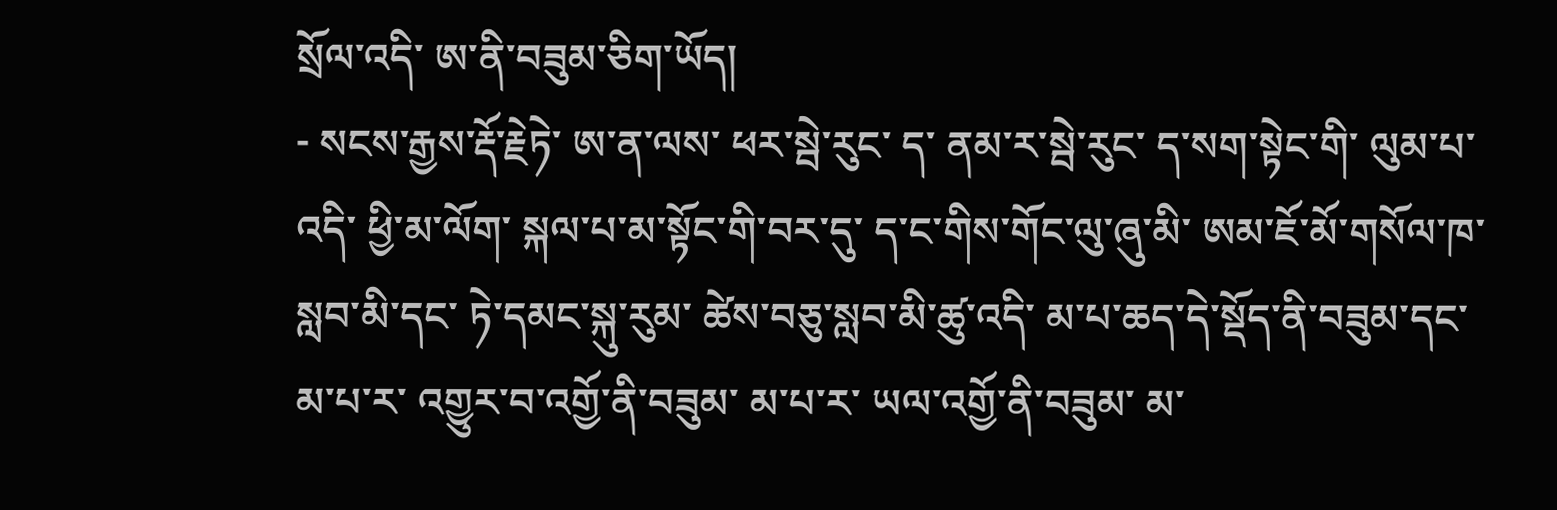སྲོལ་འདི་ ཨ་ནི་བཟུམ་ཅིག་ཡོད།
- སངས་རྒྱས་རྡོ་རྗེཏེ་ ཨ་ན་ལས་ ཕར་སྦེ་རུང་ ད་ ནམ་ར་སྦེ་རུང་ ད་སག་སྟེང་གི་ ལུམ་པ་འདི་ ཕྱི་མ་ལོག་ སྐལ་པ་མ་སྟོང་གི་བར་དུ་ ད་ང་གིས་གོང་ལུ་ཞུ་མི་ ཨམ་ཇོ་མོ་གསོལ་ཁ་སླབ་མི་དང་ ཏེ་དམང་སྐུ་རུམ་ ཚེས་བཅུ་སླབ་མི་ཚུ་འདི་ མ་པ་ཆད་དེ་སྡོད་ནི་བཟུམ་དང་ མ་པ་ར་ འགྱུར་བ་འགྱོ་ནི་བཟུམ་ མ་པ་ར་ ཡལ་འགྱོ་ནི་བཟུམ་ མ་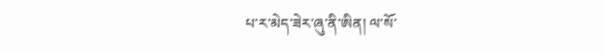པ་ར་མེད་ཟེར་ཞུ་ནི་ཨིན། ལ་སོ་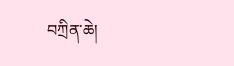བཀྲིན་ཆེ།